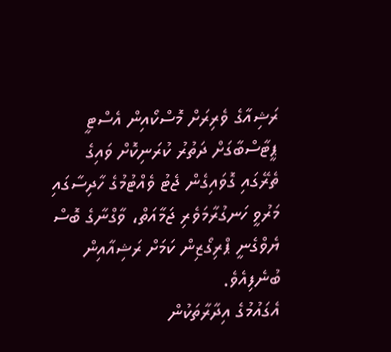ރަޝިއާގެ ވެރިރަށް މޮސްކޯއިން އެސްޓީ ޕީޓާސްބާގަށް ދަތުރު ކުރަނިކޮށް ވައިގެ ތެރޭގައި ގޮވައިގެން ޖެޓު ވެއްޓުމުގެ ހާދިސާގައި މަރުވީ ހަނގުރާމަވެރި ޖަމާއަތް، ވާގްނާގެ ބޮސް ޔެވްގެނީ ޕްރިގޯޒިން ކަމަށް ރަޝިއާއިން ބުނެފިއެވެ.
އެގައުމުގެ އިދާރާތަކުން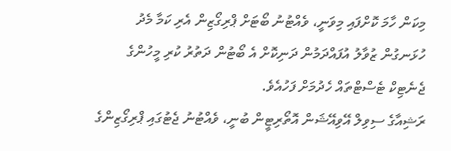މިކަން ހާމަ ކޮށްފައި މިވަނީ، ވެއްޓުނު ބޯޓަށް ޕްރިގޯޒިން އެރި ކަމާ މެދު ހުޅަނގުން ޒުވާލު އުފައްދަމުން ދަނިކޮށް އެ ބޯޓުން ދަތުރު ކުރި މީހުންގެ ޖެނެޓިކް ޓެސްޓްތައް ހެދުމަށް ފަހުއެވެ.
ރަޝިއާގެ ސިވިލް އޭވިއޭޝަން އޮތޯރިޓީން ބުނީ، ވެއްޓުނު ޖެޓުގައި ޕްރިގޯޒިންގެ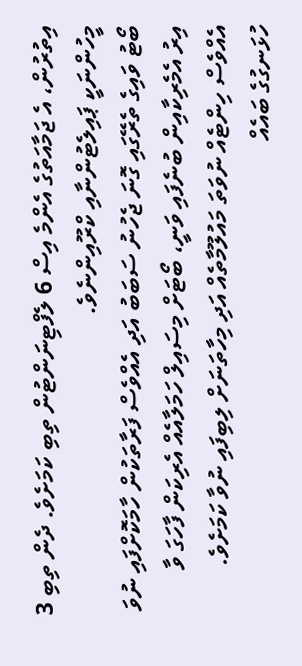އިތުރުން، އެ ޖަމާއަތުގެ އެންމެ އިސް 6 ލެފްޓިނަންޓުން ތިބި ކަމަށެވެ. ދެން ތިބި 3 މީހުންނަކީ ޕައިލެޓުންނާއި ކްރޫއިންނެވެ.
ބޯޓު ވައިގެ ތެރޭގައި ގޮނަ ޖެހުނު ސަބަބު އަދި އެއްވެސް ފަރާތަކުން ހާމަކޮށްފައި ނުވަ އިރު އެމެރިކާއިން ބުނެފައި ވަނީ، ބޯޓަށް މިސައިލް ހަމަލާއެއް އެރިކަން ފާހަގަ ވާ އެއްވެސް ހިންޓެއް ނުވަތަ މައުލޫމާތެއް އަދި މިހާތަނަށް ލިބިފައި ނުވާ ކަމަށެވެ. ހުޅަނގުގެ ބައެއް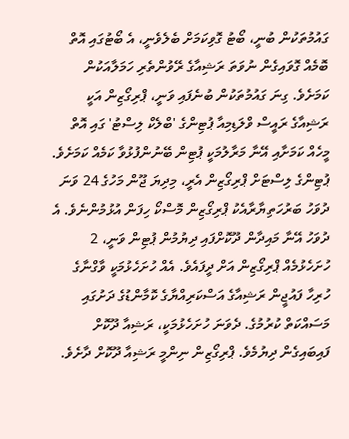ގައުމުތަކުން ބުނީ، ބޯޓު ގޮވިކަމަށް ބެލެވެނީ، އެ ބޯޓުގައި އޮތް ބޮމެއް ގޮވައިގެން ނުވަތަ ރަޝިއާގެ ރޭވުންތެރި ހަމަލާއަކުން ކަމަށެވެ. ގިނަ ގައުމުތަކުން ބުނެފައި ވަނީ، ޕްރިގޯޒިން އަކީ ރަޝިއާގެ ރައީސް ވްލަޑިމިއާ ޕުޓިންގެ 'ބްލެކް ލިސްޓު' ގައި އޮތް މީހެއް ކަމަށާއި އޭނާ މަރާލުމަކީ ޕުޓިން ބޭނުންފުޅުވާ ކަމެއް ކަމަށެވެ.
ޕުޓިންގެ ލިސްޓަށް ޕްރިގޯޒިން އެރީ، މިދިޔަ ޖޫން މަހުގެ 24 ވަނަ ދުވަހު ބަރުހަތިޔާރާއެކު ޕްރިގޯޒިން މޮސްކޯ ހިފަން އުޅުމުންނެވެ. އެ ދުވަހު އޭނާ މައިދާން ދޫކޮށްފައި ދިޔުމުން ޕުޓިން ވަނީ، 2 ހުށަހެޅުމެއް ޕްރިގޯޒިން އަށް ދީފައެވެ. އެއް ހުށަހެޅުމަކީ ވާގްނާގެ ހުރިހާ ފައުޖީން ރަޝިއާގެ އަސްކަރިއްޔާގެ ކޮމާންޑުގެ ދަށުގައި މަސައްކަތް ކުރުމުގެ. ދެވަނަ ހުށަހެޅުމަކީ، ރަޝިއާ ދޫކޮށް ފައިބައިގެން ދިޔުމެވެ. ޕްރިގޯޒިން ނިންމީ ރަޝިއާ ދޫކޮށް ދާށެވެ.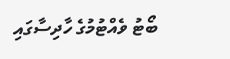ބޯޓު ވެއްޓުމުގެ ހާދިސާގައި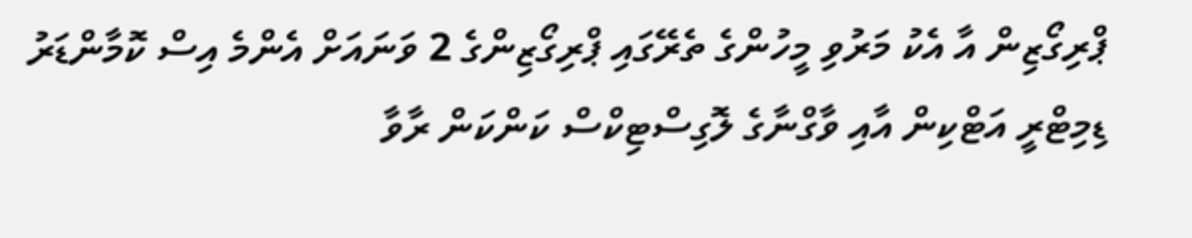ޕްރިގޯޒިން އާ އެކު މަރުވި މީހުންގެ ތެރޭގައި ޕްރިގޯޒިންގެ 2 ވަނައަށް އެންމެ އިސް ކޮމާންޑަރު ޑިމިޓްރީ އަޓްކިން އާއި ވާގްނާގެ ލޮގިސްޓިކްސް ކަންކަން ރާވާ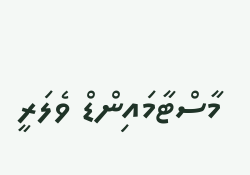މާސްޓާމައިންޑް ވެލަރީ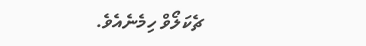ޗެކަލޯވް ހިމެނެއެވެ.